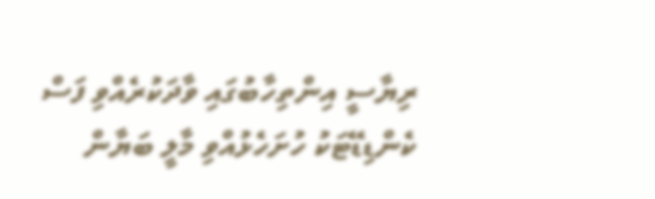ރިޔާސީ އިންތިހާބުގައި ވާދަކުރެއްވި ފަސް ކެންޑިޑޭޓަކު ހުށަހެޅުއްވި މާލީ ބަޔާން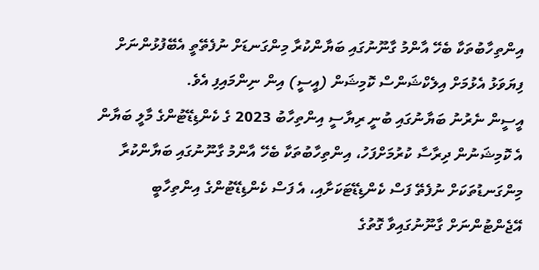އިންތިހާބުތަކާ ބެހޭ އާންމު ގާނޫނުގައި ބަޔާންކުރާ މިންގަނޑަށް ނުފެތޭތީ އެބޭފުޅުންނަށް ފިޔަވަޅު އެޅުމަށް އިލެކްޝަންސް ކޮމިޝަން (އީސީ) އިން ނިންމައިފި އެވެ.
އީސީން ނެރުނު ބަޔާނުގައި ބުނީ ރިޔާސީ އިންތިހާބު 2023 ގެ ކެންޑިޑޭޓުންގެ މާލީ ބަޔާން އެ ކޮމިޝަނުން ދިރާސާ ކުރުމަށްފަހު، އިންތިހާބުތަކާ ބެހޭ އާންމު ގާނޫނުގައި ބަޔާންކުރާ މިންގަނޑުތަކަށް ނުފެތޭ ފަސް ކެންޑިޑޭޓަކަށާއި، އެ ފަސް ކެންޑިޑޭޓުންގެ އިންތިހާބީ އޭޖެންޓުންނަށް ގާނޫނުގައިވާ ގޮތުގެ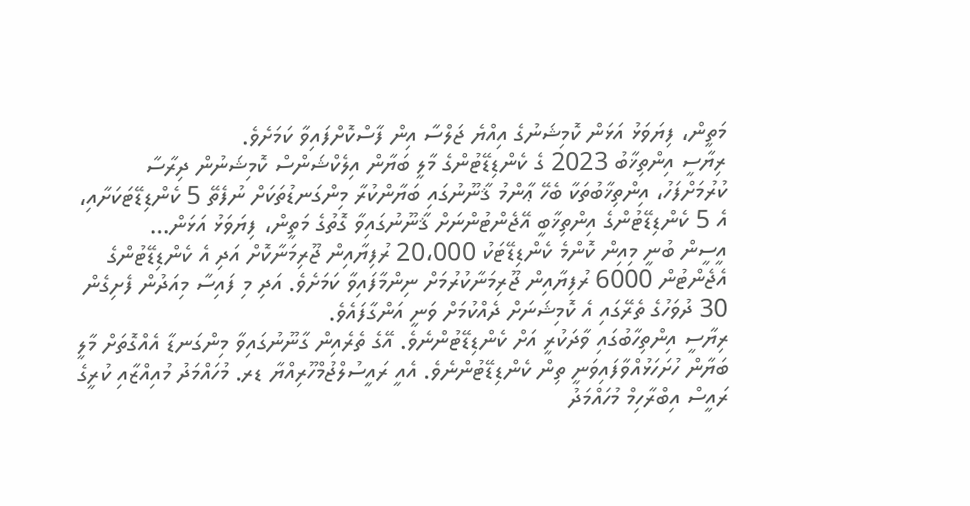މަތީން، ފިޔަވަޅު އަޅަން ކޮމިޝަނުގެ އިއްޔެ ޖަލްސާ އިން ފާސްކޮށްފައިވާ ކަމަށެވެ.
ރިޔާސީ އިންތިޚާބު 2023 ގެ ކެންޑިޑޭޓުންގެ މާލީ ބަޔާން އިލެކްޝަންސް ކޮމިޝަނުން ދިރާސާ ކުރުމަށްފަހު، އިންތިޚާބުތަކާ ބެހޭ ޢާންމު ޤާނޫނުގައި ބަޔާންކުރާ މިންގަނޑުތަކަށް ނުފެތޭ 5 ކެންޑިޑޭޓަކަށާއި، އެ 5 ކެންޑިޑޭޓުންގެ އިންތިޚާބީ އޭޖެންޓުންނަށް ޤާނޫނުގައިވާ ގޮތުގެ މަތީން، ފިޔަވަޅު އަޅަން…
އީސީން ބުނީ މިއިން ކޮންމެ ކެންޑިޑޭޓަކު 20،000 ރުފިޔާއިން ޖޫރިމަނާކޮށް އަދި އެ ކެންޑިޑޭޓުންގެ އެޖެންޓުން 6000 ރުފިޔާއިން ޖޫރިމަނާކުރުމަށް ނިންމާފައިވާ ކަމަށެވެ. އަދި މި ފައިސާ މިއަދުން ފެށިގެން 30 ދުވަހުގެ ތެރޭގައި އެ ކޮމިޝަނަށް ދެއްކުމަށް ވަނީ އަންގާފައެވެ.
ރިޔާސީ އިންތިހާބުގައި ވާދަކުރީ އަށް ކެންޑިޑޭޓުންނެވެ. އޭގެ ތެރެއިން ގާނޫނުގައިވާ މިންގަނޑާ އެއްގޮތަށް މާލީ ބަޔާން ހުށަހަޅުއްވާފައިވަނީ ތިން ކެންޑިޑޭޓުންނެވެ. އެއީ ރައީސުލްޖުމްހޫރިއްޔާ ޑރ. މުހައްމަދު މުއިއްޒާއި ކުރީގެ ރައީސް އިބްރާހިމް މުހައްމަދު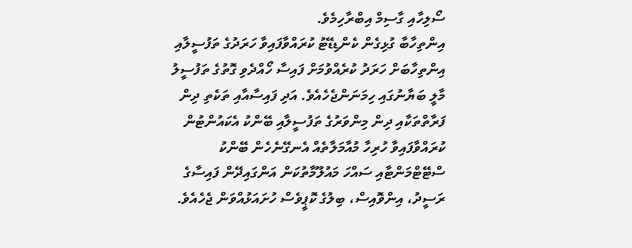ސޯލިހާއި ގާސިމް އިބްރާހިމެވެ.
އިންތިހާބާ ގުޅިގެން ކެންޑިޑޭޓު ކުރައްވާފައިވާ ހަރަދުގެ ތަފުސީލާއި އިންތިހާބަށް ހަރަދު ކުރެއްވުމަށް ފައިސާ ހޯއްދެވި ގޮތުގެ ތަފުސީލު މާލީ ބަޔާނުގައި ހިމަނަންޖެހެއެވެ. އަދި ފައިސާއާއި ތަކެތި ދިން ފަރާތްތަކާއި ދިން މިންވަރުގެ ތަފުސީލާއި ބޭންކު އެކައުންޓުން ކުރައްވާފައިވާ ހުރިހާ މުއާމަލާތެއް އެނގޭނެހެން ބޭންކު ސްޓޭޓްމަންޓާއި ސައްހަ މައުލޫމާތުކަން އަންގައިދޭން ފައިސާގެ ރަސީދު، އިންވޮއިސް، ބިލުގެ ކޮޕީވެސް ހުށައަޅުއްވަން ޖެހެއެވެ.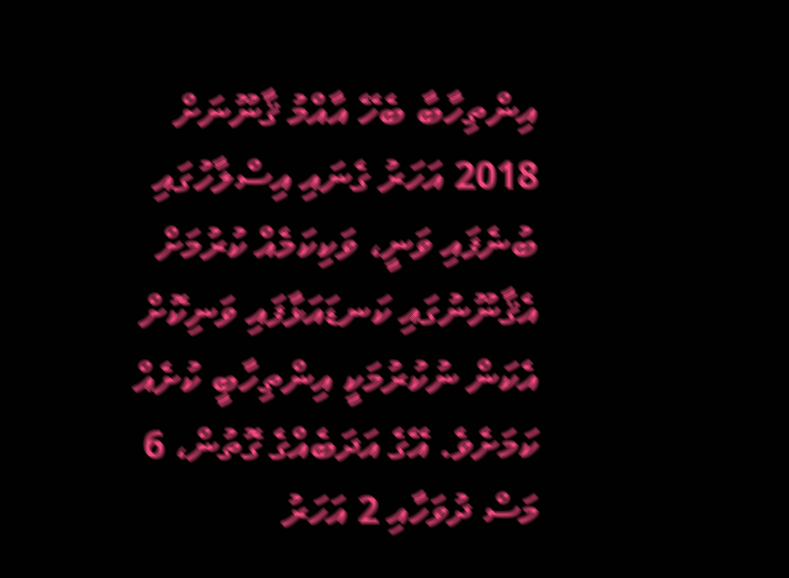އިންތިހާބާ ބެހޭ އާއްމު ޤާނޫނަށް 2018 އަހަރު ގެނައި އިސްލާހުގައި ބުނެފައި ވަނީ، ވަކިކަމެއް ކުރުމަށް އެޤާނޫނުގައި ކަނޑައަޅާފައި ވަނިކޮށް އެކަން ނުކުރުމަކީ އިންތިހާބީ ކުށެއް ކަމަށެވެ. އޭގެ އަދަބެއްގެ ގޮތުން، 6 މަސް ދުވަހާއި 2 އަހަރު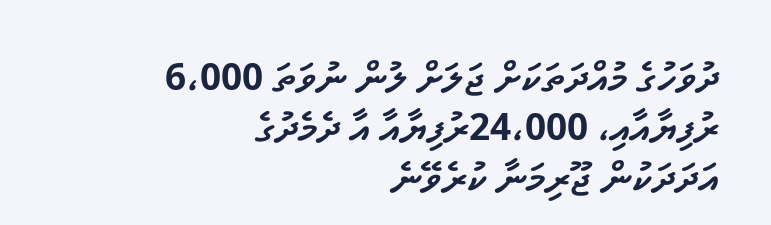ދުވަހުގެ މުއްދަތަކަށް ޖަލަށް ލުން ނުވަތަ 6،000 ރުފިޔާއާއި، 24،000ރުފިޔާއާ އާ ދެމެދުގެ އަދަދަކުން ޖޫރިމަނާ ކުރެވޭނެ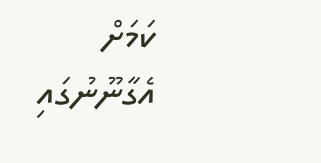ކަމަށް އެގާނޫނުގައި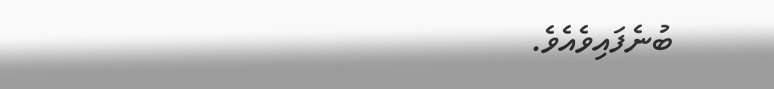ބުނެފައިވެއެވެ.